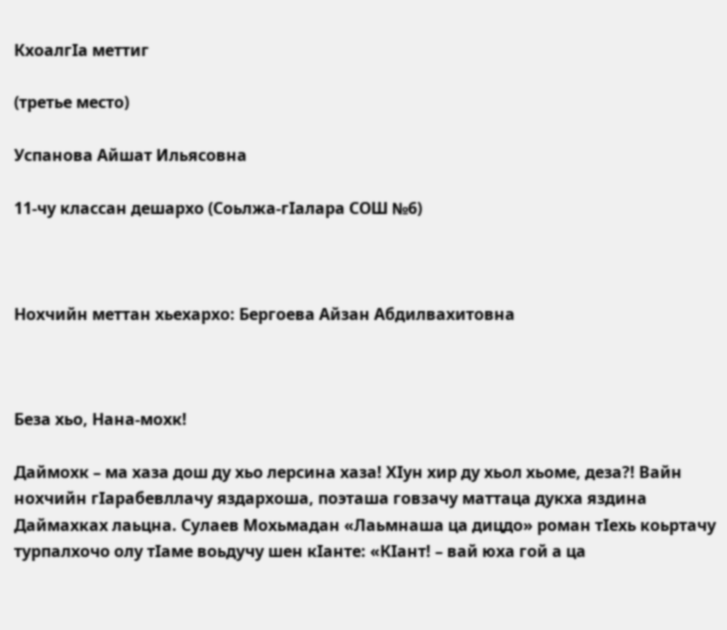КхоалгIа меттиг

(третье место)

Успанова Айшат Ильясовна

11-чу классан дешархо (Соьлжа-гIалара СОШ №6)



Нохчийн меттан хьехархо: Бергоева Айзан Абдилвахитовна



Беза хьо, Нана-мохк!

Даймохк – ма хаза дош ду хьо лерсина хаза! ХIун хир ду хьол хьоме, деза?! Вайн нохчийн гIарабевллачу яздархоша, поэташа говзачу маттаца дукха яздина Даймахках лаьцна. Сулаев Мохьмадан «Лаьмнаша ца дицдо» роман тIехь коьртачу турпалхочо олу тIаме воьдучу шен кIанте: «КIант! – вай юха гой а ца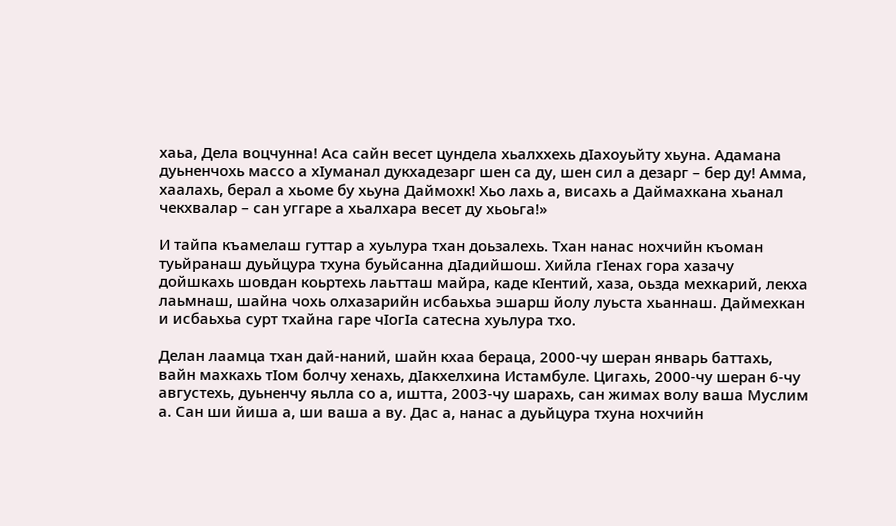хаьа, Дела воцчунна! Аса сайн весет цундела хьалххехь дIахоуьйту хьуна. Адамана дуьненчохь массо а хIуманал дукхадезарг шен са ду, шен сил а дезарг – бер ду! Амма, хаалахь, берал а хьоме бу хьуна Даймохк! Хьо лахь а, висахь а Даймахкана хьанал чекхвалар – сан уггаре а хьалхара весет ду хьоьга!»

И тайпа къамелаш гуттар а хуьлура тхан доьзалехь. Тхан нанас нохчийн къоман туьйранаш дуьйцура тхуна буьйсанна дIадийшош. Хийла гIенах гора хазачу дойшкахь шовдан коьртехь лаьтташ майра, каде кIентий, хаза, оьзда мехкарий, лекха лаьмнаш, шайна чохь олхазарийн исбаьхьа эшарш йолу луьста хьаннаш. Даймехкан и исбаьхьа сурт тхайна гаре чIогIа сатесна хуьлура тхо.

Делан лаамца тхан дай-наний, шайн кхаа бераца, 2000-чу шеран январь баттахь, вайн махкахь тIом болчу хенахь, дIакхелхина Истамбуле. Цигахь, 2000-чу шеран 6-чу августехь, дуьненчу яьлла со а, иштта, 2003-чу шарахь, сан жимах волу ваша Муслим а. Сан ши йиша а, ши ваша а ву. Дас а, нанас а дуьйцура тхуна нохчийн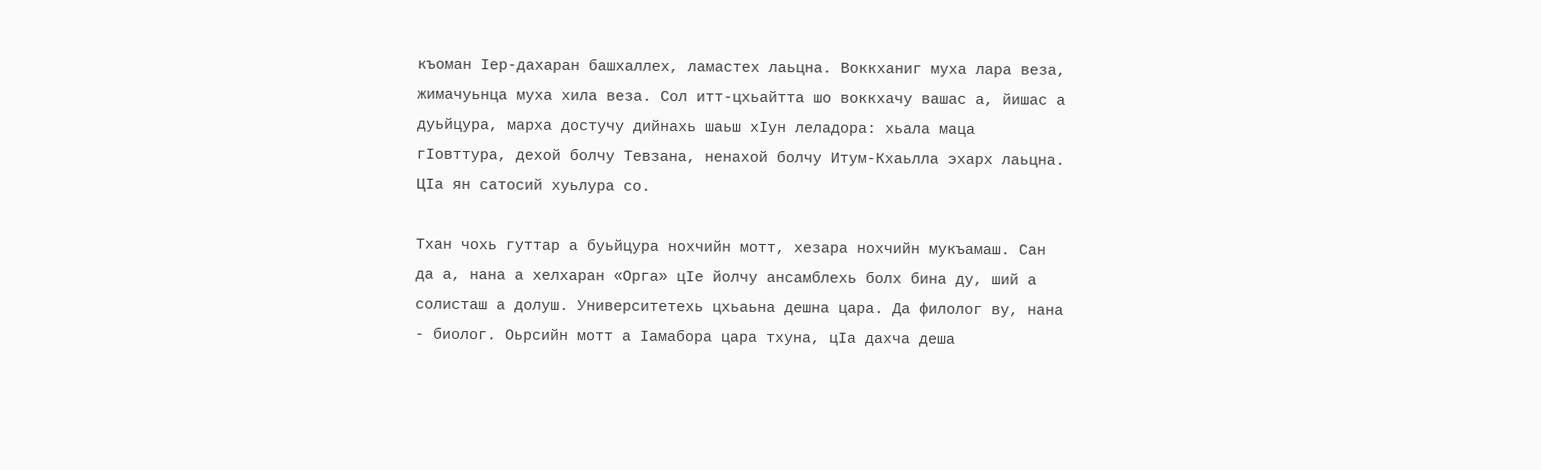къоман Iер-дахаран башхаллех, ламастех лаьцна. Воккханиг муха лара веза, жимачуьнца муха хила веза. Сол итт-цхьайтта шо воккхачу вашас а, йишас а дуьйцура, марха достучу дийнахь шаьш хIун леладора: хьала маца гIовттура, дехой болчу Тевзана, ненахой болчу Итум-Кхаьлла эхарх лаьцна. ЦIа ян сатосий хуьлура со.

Тхан чохь гуттар а буьйцура нохчийн мотт, хезара нохчийн мукъамаш. Сан да а, нана а хелхаран «Орга» цIе йолчу ансамблехь болх бина ду, ший а солисташ а долуш. Университетехь цхьаьна дешна цара. Да филолог ву, нана - биолог. Оьрсийн мотт а Iамабора цара тхуна, цIа дахча деша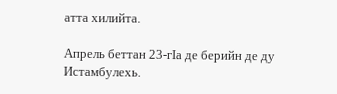атта хилийта.

Апрель беттан 23-гIа де берийн де ду Истамбулехь.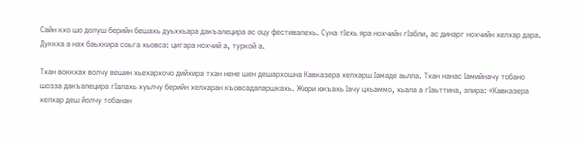Сайн кхо шо долуш берийн бешахь дуьххьара дакъалецира ас оцу фестивалехь. Суна тIехь яра нохчийн гIабли, ас динарг нохчийн хелхар дара. Дуккха а нах баьхкира соьга хьовса: цигара нохчий а, туркой а.

Тхан воккхах волчу вешин хьехархочо дийхира тхан нене шен дешархошна Кавказера хелхарш Iамаде аьлла. Тхан нанас Iамийначу тобано шозза дакъалецира гIалахь хуьлчу берийн хелхаран къовсадаларшкахь. Жюри юкъахь Iачу цхьаммо, хьала а гIаьттина, элира: «Кавказера хелхар деш йолчу тобанан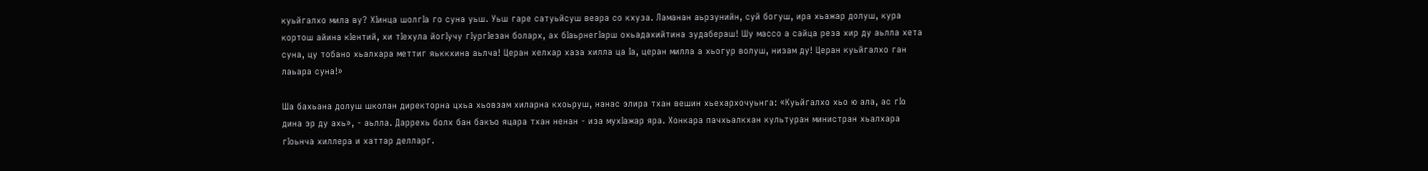куьйгалхо мила ву? ХIинца шолгIа го суна уьш. Уьш гаре сатуьйсуш веара со кхуза. Ламанан аьрзунийн, суй богуш, ира хьажар долуш, кура кортош айина кIентий, хи тIехула йогIучу гIургIезан боларх, ах бIаьрнегIарш охьадахийтина зудабераш! Шу массо а сайца реза хир ду аьлла хета суна, цу тобано хьалхара меттиг яьккхина аьлча! Церан хелхар хаза хилла ца Iа, церан милла а хьогур волуш, низам ду! Церан куьйгалхо ган лаьара суна!»

Ша бахьана долуш школан директорна цхьа хьовзам хиларна кхоьруш, нанас элира тхан вешин хьехархочуьнга: «Куьйгалхо хьо ю ала, ас гIо дина эр ду ахь», - аьлла. Даррехь болх бан бакъо яцара тхан ненан - иза мухIажар яра. Хонкара пачхьалкхан культуран министран хьалхара гIоьнча хиллера и хаттар делларг.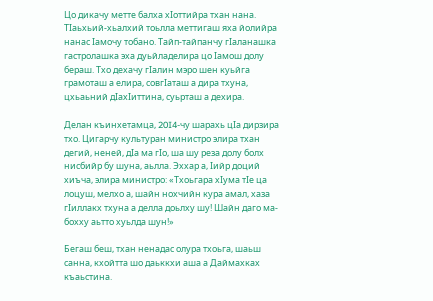Цо дикачу метте балха хIоттийра тхан нана. ТIаьхьий-хьалхий тоьлла меттигаш яха йолийра нанас Iамочу тобано. Тайп-тайпанчу гIаланашка гастролашка эха дуьйладелира цо Iамош долу бераш. Тхо дехачу гIалин мэро шен куьйга грамоташ а елира, совгIаташ а дира тхуна, цхьаьний дIахIиттина, суьрташ а дехира.

Делан къинхетамца, 20I4-чу шарахь цIа дирзира тхо. Цигарчу культуран министро элира тхан дегий, неней, дIа ма гIо, ша шу реза долу болх нисбийр бу шуна, аьлла. Эххар а, Iийр доций хиъча, элира министро: «Тхоьгара хIума тIе ца лоцуш, мелхо а, шайн нохчийн кура амал, хаза гIиллакх тхуна а делла доьлху шу! Шайн даго ма-бохху аьтто хуьлда шун!»

Бегаш беш, тхан ненадас олура тхоьга, шаьш санна, кхойтта шо даьккхи аша а Даймахках къаьстина.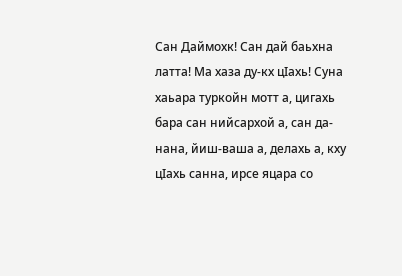Сан Даймохк! Сан дай баьхна латта! Ма хаза ду-кх цIахь! Суна хаьара туркойн мотт а, цигахь бара сан нийсархой а, сан да-нана, йиш-ваша а, делахь а, кху цIахь санна, ирсе яцара со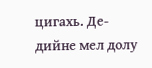цигахь. Де-дийне мел долу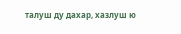талуш ду дахар, хазлуш ю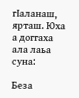гIаланаш, ярташ. Юха а доггаха ала лаьа суна:

Беза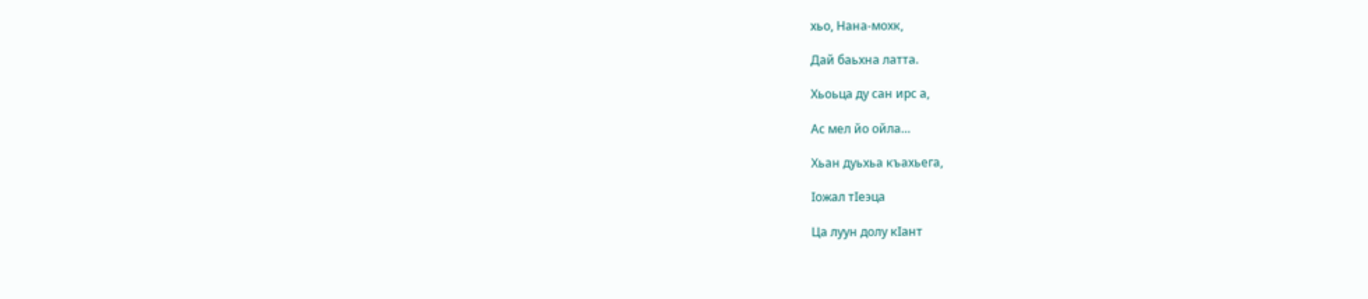хьо, Нана-мохк,

Дай баьхна латта.

Хьоьца ду сан ирс а,

Ас мел йо ойла…

Хьан дуьхьа къахьега,

Iожал тIеэца

Ца луун долу кIант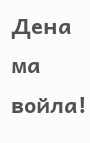Дена ма войла!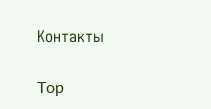Контакты

Top